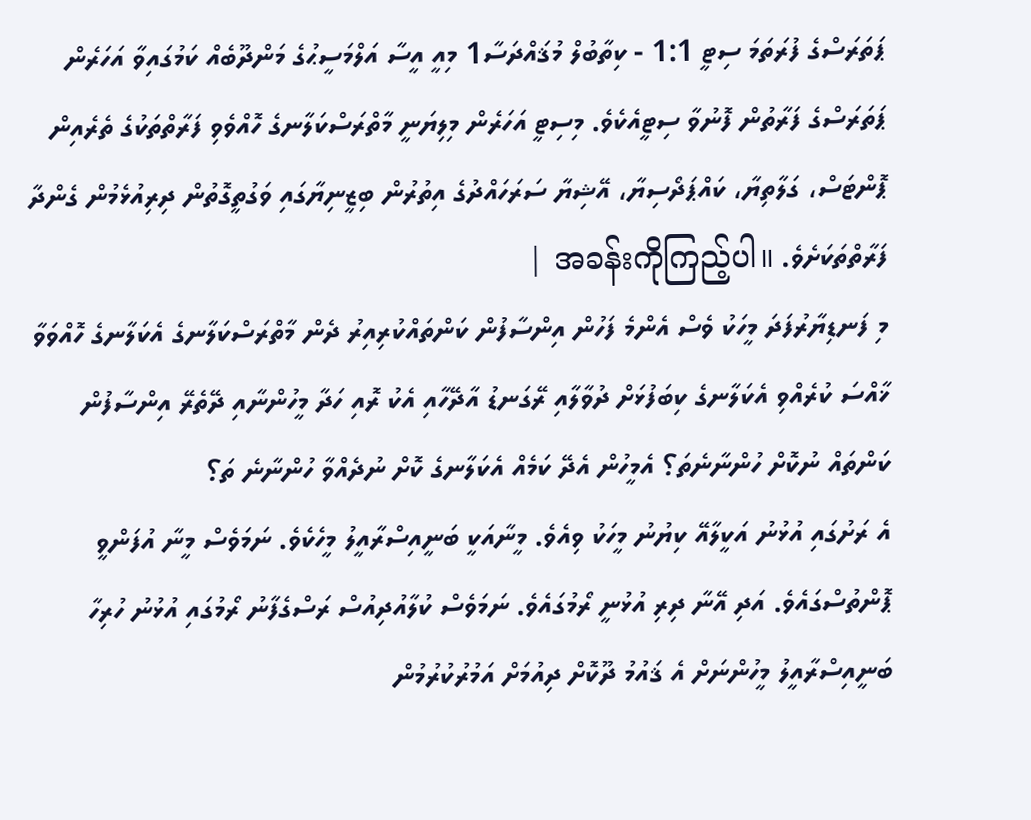ޕަތަރަސްގެ ފުރަތަމަ ސިޓީ 1:1 - ކިތާބުލް މުޤައްދަސާ1 މިއީ އީސާ އަލްމަސީޙުގެ މަންދޫބެއް ކަމުގައިވާ އަހަރެން ޕަތަރަސްގެ ފަރާތުން ފޮނުވާ ސިޓީއެކެވެ. މިސިޓީ އަހަރެން މިލިޔަނީ މާތްރަސްކަލާނގެ ހޮއްވެވި ފަރާތްތަކުގެ ތެރެއިން ޕޮންޓަސް، ގަލާތިޔާ، ކައްޕަދޯސިޔާ، އޭޝިޔާ ސަރަހައްދުގެ އިތުރުން ބިޒީނިޔާގައި ވަގުތީގޮތުން ދިރިއުޅެމުން ގެންދާ ފަރާތްތަކަށެވެ. အခန်းကိုကြည့်ပါ။ |
މި ފަނޑިޔާރުފަދަ މީހަކު ވެސް އެންމެ ފަހުން އިންސާފުން ކަންތައްކުރިއިރު ދެން މާތްރަސްކަލާނގެ އެކަލާނގެ ހޮއްވަވާ ޚާއްސަ ކުރެއްވި އެކަލާނގެ ކިބަފުޅަށް ދުވާލާއި ރޭގަނޑު އާދޭހާއި އެކު ރޮއި ހަދާ މީހުންނާއި ދޭތެރޭ އިންސާފުން ކަންތައް ނުކޮށް ހުންނާނެތަ؟ އެމީހުން އެދޭ ކަމެއް އެކަލާނގެ ކޮށް ނުދެއްވާ ހުންނާނެ ތަ؟
އެ ރަށުގައި އުޅުނު އަކީލާއޭ ކިޔުނު މީހަކު ވިއެވެ. މީނާއަކީ ބަނީއިސްރާއީލު މީހެކެވެ. ނަމަވެސް މީނާ އުފަންވީ ޕޮންތުސްގައެވެ. އަދި އޭނާ ދިރި އުޅުނީ ރޯމުގައެވެ. ނަމަވެސް ކުލާއުދިއުސް ރަސްގެފާނު ރޯމުގައި އުޅުނު ހުރިހާ ބަނީއިސްރާއީލު މީހުންނަށް އެ ޤައުމު ދޫކޮށް ދިއުމަށް އަމުރުކުރުމުން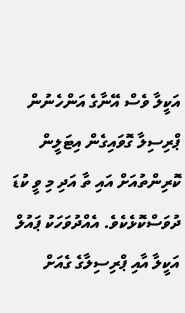އަކީލާ ވެސް އޭނާގެ އަންހެނުން ޕްރިސިލާ ގޮވައިގެން އިޓަލީން ކޮރިންތުއަށް އައި ތާ އަދި މި ވީ ކުޑަ ދުވަސްކޮޅެކެވެ. އެއްދުވަހަކު ޕައުލް އަކީލާ އާއި ޕްރިސިލާގެ ގެއަށް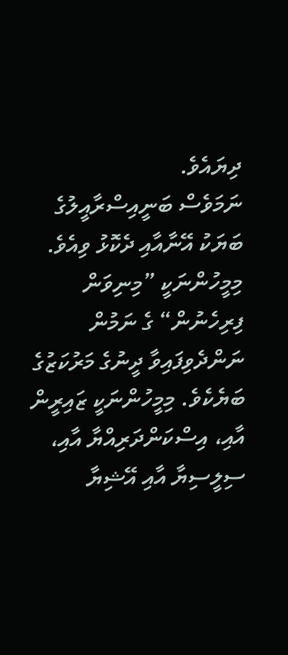ދިޔައެވެ.
ނަމަވެސް ބަނީއިސްރާއީލުގެ ބަޔަކު އޭނާއާއި ދެކޮޅު ވިއެވެ. މިމީހުންނަކީ ”މިނިވަން ފިރިހެނުން“ ގެ ނަމުން ނަންދެވިފައިވާ ދީނުގެ މަރުކަޒުގެ ބަޔެކެވެ. މިމީހުންނަކީ ޒައިރީން އާއި، އިސްކަންދަރިއްޔާ އާއި، ސިލީސިޔާ އާއި އޭޝިޔާ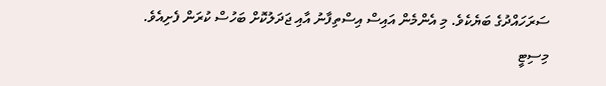ސަރަހައްދުގެ ބަޔެކެވެ. މި އެންމެން އައިސް އިސްތިފާނު އާއި ޖަދަލުކޮށް ބަހުސް ކުރަން ފެށިއެވެ.
މިސިޓީ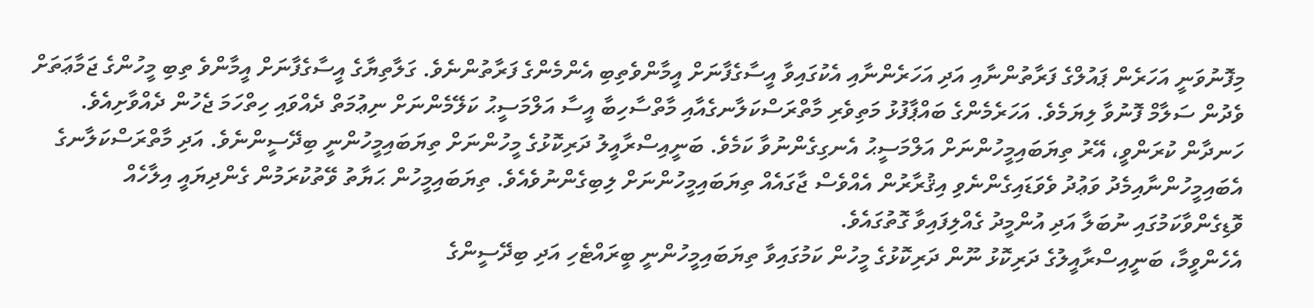މިފޮނުވަނީ އަހަރެން ޕައުލްގެ ފަރާތުންނާއި އަދި އަހަރެންނާއި އެކުގައިވާ އީސާގެފާނަށް އީމާންވެތިބި އެންމެންގެ ފަރާތުންނެވެ. ގަލާތިޔާގެ އީސާގެފާނަށް އީމާންވެ ތިބި މީހުންގެ ޖަމާޢަތަށް ވެދުން ސަލާމް ފޮނުވާ ލިޔަމެވެ. އަހަރެމެންގެ ބައްޕާފުޅު މަތިވެރި މާތްރަސްކަލާނގެއާއި މާތްސާހިބާ އީސާ އަލްމަސީޙު ކަލޭމެންނަށް ނިޢުމަތް ދެއްވައި ހިތްހަމަ ޖެހުން ދެއްވާށިއެވެ.
ހަނދާން ކުރަންވީ، އޭރު ތިޔަބައިމީހުންނަށް އަލްމަސީޙު އެނގިގެންނުވާ ކަމެވެ. ބަނީއިސްރާއީލު ދަރިކޮޅުގެ މީހުންނަށް ތިޔަބައިމީހުންނީ ބިދޭސީންނެވެ. އަދި މާތްރަސްކަލާނގެ އެބައިމީހުންނާއިމެދު ވަޢުދު ވެވަޑައިގެންނެވި އިޤުރާރުން އެއްވެސް ޖާގައެއް ތިޔަބައިމީހުންނަށް ލިބިގެންނުވެއެވެ. ތިޔަބައިމީހުން ޙަޔާތު ވޭތުކުރަމުން ގެންދިޔައީ އިލާހެއް ވޮޑިގެންވާކަމުގައި ނުބަލާ އަދި އުންމީދު ގެއްލިފައިވާ ގޮތުގައެވެ.
އެހެންވީމާ، ބަނީއިސްރާއީލުގެ ދަރިކޮޅު ނޫން ދަރިކޮޅުގެ މީހުން ކަމުގައިވާ ތިޔަބައިމީހުންނީ ބީރައްޓެހި އަދި ބިދޭސީންގެ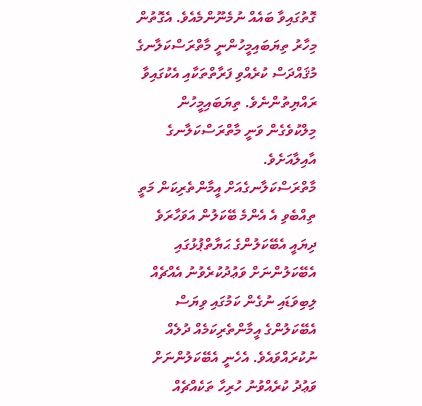ގޮތުގައިވާ ބައެއް ނުމެނޫންމެއެވެ. އެގޮތުން މިހާރު ތިޔަބައިމީހުންނީ މާތްރަސްކަލާނގެ މުޤައްދަސް ކުރެއްވި ފަރާތްތަކާއި އެކުގައިވާ ރައްޔިތުންނެވެ. ތިޔަބައިމީހުން މިލްކުވެގެން ވަނީ މާތްރަސްކަލާނގެ އާއިލާއަށެވެ.
މާތްރަސްކަލާނގެއަށް އީމާންތެރިކަން މަތީ ތިއްބެވި އެ އެންމެ ބޭކަލުން އަވަހާރަވެ ދިޔައީ އެބޭކަލުންގެ ޙަޔާތްޕުޅުގައި އެބޭކަލުންނަށް ވަޢުދުކުރެވުނު އެއްޗެއް ލިބިވަޑައި ނުގެން ކަމުގައި ވިޔަސް އެބޭކަލުންގެ އީމާންތެރިކަމެއް ދުލެއް ނުކުރައްވައެވެ. އެހެނީ އެބޭކަލުންނަށް ވަޢުދު ކުރެއްވުނު ހުރިހާ ތަކެއްޗެއް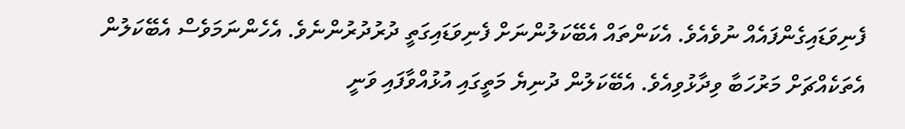ފެނިވަޑައިގެންފައެއް ނުވެއެވެ. އެކަންތައް އެބޭކަލުންނަށް ފެނިވަޑައިގަތީ ދުރުދުރުންނެވެ. އެހެންނަމަވެސް އެބޭކަލުން އެތަކެއްޗަށް މަރުހަބާ ވިދާޅުވިއެވެ. އެބޭކަލުން ދުނިޔެ މަތީގައި އުޅުއްވާފައި ވަނީ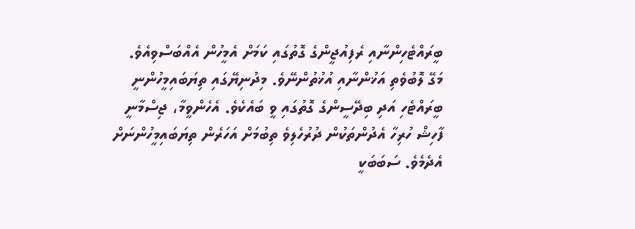ބީރައްޓެހިންނާއި ރެފިއުޖީންގެ ގޮތުގައި ކަމަށް އެމީހުން އެއްބަސްވިއެވެ.
މަގޭ ލޮބުވެތި އަޚުންނާއި އުޚުތުންނޭވެ. މިދުނިޔޭގައި ތިޔަބައިމީހުންނީ ބީރައްޓެހި އަދި ބިދޭސީންގެ ގޮތުގައި ވީ ބައެކެވެ. އެހެންވީމާ، ޖިސްމާނީ ފާހިޝް ހުރިހާ އެދުންތަކުން ދުރުހެލިވެ ތިބުމަށް އަހަރެން ތިޔަބައިމީހުންނަށް އެދެމެވެ. ސަބަބަކީ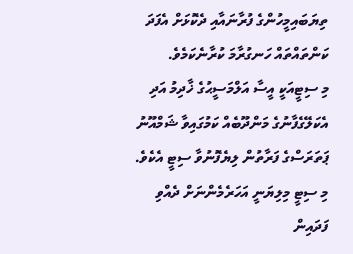ތިޔަބައިމީހުންގެ ފުރާނައާއި ދެކޮޅަށް އެފަދަ ކަންތައްތައް ހަނގުރާމަ ކުރާނެކަމެވެ.
މި ސިޓީއަކީ އީސާ އަލްމަސީޙުގެ ޚާދިމު އަދި އެކަލޭގެފާނުގެ މަންދޫބެއް ކަމުގައިވާ ޝަމްއޫނު ޕަތަރަސްގެ ފަރާތުން ލިޔެފޮނުވާ ސިޓީ އެކެވެ. މި ސިޓީ މިލިޔަނީ އަހަރެމެންނަށް ދެއްވި ފަދައިން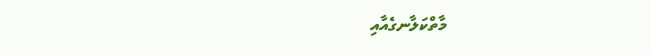މާތްކަލާނގެއާއި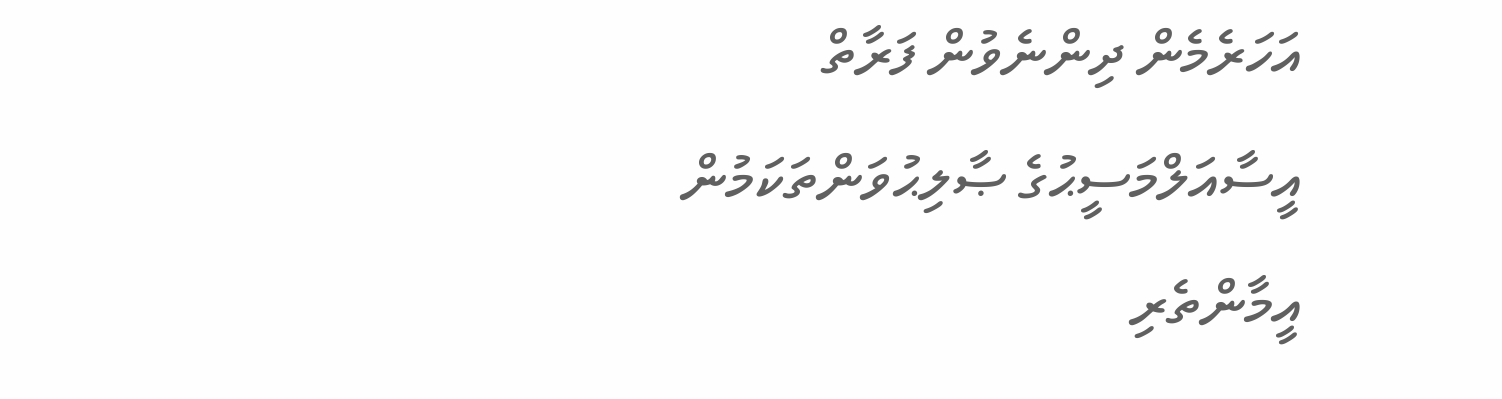އަހަރެމެން ދިންނެވުން ފަރާތް އީސާއަލްމަސީޙުގެ ޞާލިޙުވަންތަކަމުން އީމާންތެރި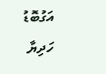އަގުބޮޑު ހަދިޔާ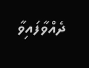ދެއްވާފައިވާ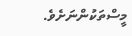މީސްތަކުންނަށެވެ.